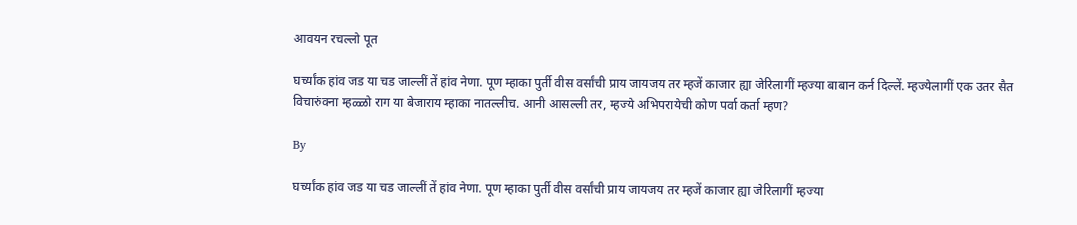आवयन रचल्लो पूत

घर्च्यांक हांव जड या चड जाल्लीं तें हांव नेणा. पूण म्हाका पुर्ती वीस वर्सांची प्राय जायजय तर म्हजें काजार ह्या जेरिलागीं म्हज्या बाबान कर्न दिल्लें. म्हज्येलागीं एक उतर सैत विचारुंक्ना म्हळ्ळो राग या बेजाराय म्हाका नातल्लीच. आनी आसल्ली तर, म्हज्ये अभिपरायेची कोण पर्वा कर्ता म्हण?

By

घर्च्यांक हांव जड या चड जाल्लीं तें हांव नेणा. पूण म्हाका पुर्ती वीस वर्सांची प्राय जायजय तर म्हजें काजार ह्या जेरिलागीं म्हज्या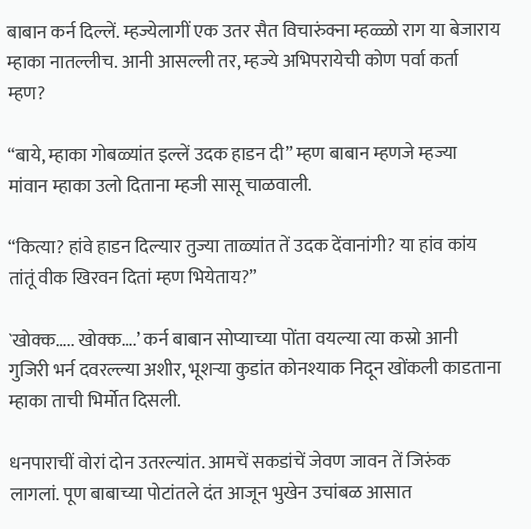बाबान कर्न दिल्लें. म्हज्येलागीं एक उतर सैत विचारुंक्ना म्हळ्ळो राग या बेजाराय म्हाका नातल्लीच. आनी आसल्ली तर, म्हज्ये अभिपरायेची कोण पर्वा कर्ता म्हण?

“बाये, म्हाका गोबळ्यांत इल्लें उदक हाडन दी” म्हण बाबान म्हणजे म्हज्या मांवान म्हाका उलो दिताना म्हजी सासू चाळवाली.

“कित्या? हांवे हाडन दिल्यार तुज्या ताळ्यांत तें उदक देंवानांगी? या हांव कांय तांतूं वीक खिरवन दितां म्हण भियेताय?”

`खोक्क….. खोक्क….’ कर्न बाबान सोप्याच्या पोंता वयल्या त्या कस्रो आनी गुजिरी भर्न दवरल्ल्या अशीर, भूशऱ्या कुडांत कोनश्याक निदून खोंकली काडताना म्हाका ताची भिर्मोत दिसली.

धनपाराचीं वोरां दोन उतरल्यांत. आमचें सकडांचें जेवण जावन तें जिरुंक लागलां. पूण बाबाच्या पोटांतले दंत आजून भुखेन उचांबळ आसात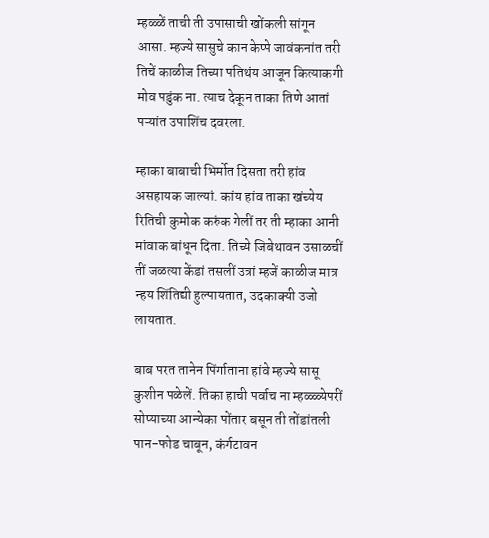म्हळ्ळें ताची ती उपासाची खोंकली सांगून आसा. म्हज्ये सासुचे कान केप्पे जावंकनांत तरी तिचें काळीज तिच्या पतिथंय आजून कित्याकगी मोव पडुंक ना. त्याच देकून ताका तिणे आतां पऱ्यांत उपाशिंच दवरला.

म्हाका बाबाची भिर्मोत दिसता तरी हांव असहायक जाल्यां. कांय हांव ताका खंच्येय रितिची कुमोक करुंक गेलीं तर ती म्हाका आनी मांवाक बांधून दिता. तिच्ये जिबेथावन उसाळचीं तीं जळत्या केंडां तसलीं उत्रां म्हजें काळीज मात्र न्हय शिंतिद्यी हुल्पायतात, उदकाक्यी उजो लायतात.

बाब परत तानेन पिंर्गाताना हांवे म्हज्ये सासू कुशीन पळेलें. तिका हाची पर्वाच ना म्हळ्ळ्येपरीं सोप्याच्या आन्येका पोंतार बसून ती तोंडांतली पान-फोड चाबून, कंर्गटावन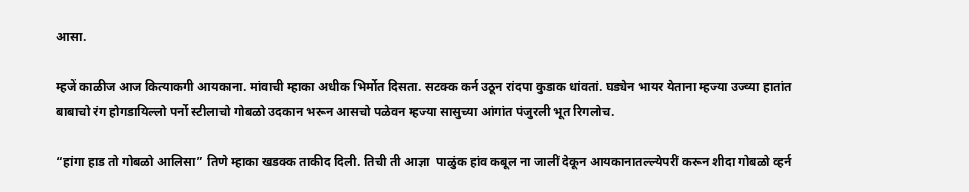आसा.

म्हजें काळीज आज कित्याकगी आयकाना. मांवाची म्हाका अधीक भिर्मोत दिसता. सटक्क कर्न उठून रांदपा कुडाक धांवतां. घड्येन भायर येताना म्हज्या उज्व्या हातांत बाबाचो रंग होगडायिल्लो पर्नो स्टीलाचो गोबळो उदकान भरून आसचो पळेवन म्हज्या सासुच्या आंगांत पंजुरली भूत रिगलोच.

“हांगा हाड तो गोबळो आलिसा” तिणे म्हाका खडक्क ताकीद दिली. तिची ती आज्ञा  पाळुंक हांव कबूल ना जालीं देकून आयकानातल्ल्येपरीं करून शीदा गोबळो व्हर्न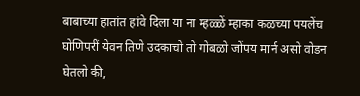बाबाच्या हातांत हांवे दिला या ना म्हळ्ळें म्हाका कळच्या पयलेंच घोणिपरीं येवन तिणे उदकाचो तो गोबळो जोंपय मार्न असो वोडन घेतलो की,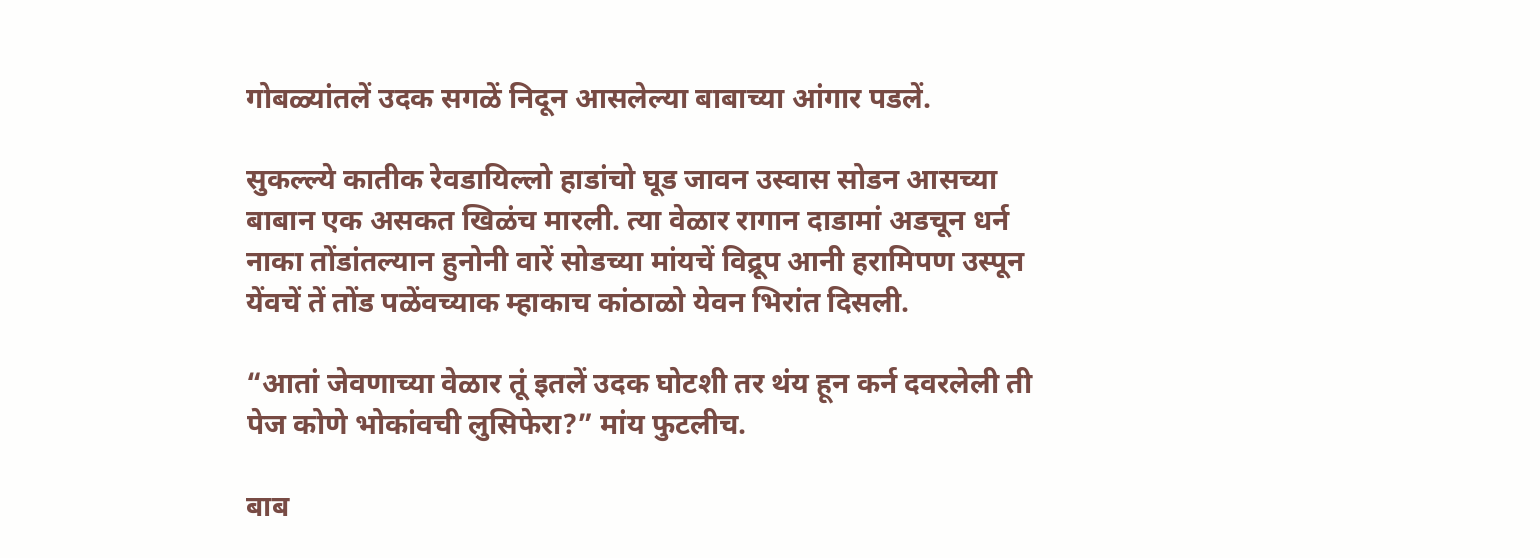गोबळ्यांतलें उदक सगळें निदून आसलेल्या बाबाच्या आंगार पडलें.

सुकल्ल्ये कातीक रेवडायिल्लो हाडांचो घूड जावन उस्वास सोडन आसच्या बाबान एक असकत खिळंच मारली. त्या वेळार रागान दाडामां अडचून धर्न नाका तोंडांतल्यान हुनोनी वारें सोडच्या मांयचें विद्रूप आनी हरामिपण उस्पून येंवचें तें तोंड पळेंवच्याक म्हाकाच कांठाळो येवन भिरांत दिसली.

“आतां जेवणाच्या वेळार तूं इतलें उदक घोटशी तर थंय हून कर्न दवरलेली ती पेज कोणे भोकांवची लुसिफेरा?” मांय फुटलीच.

बाब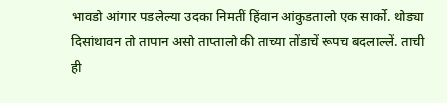भावडो आंगार पडलेल्या उदका निमतीं हिंवान आंकुडतालो एक सार्को. थोड्या दिसांथावन तो तापान असो ताप्तालो की ताच्या तोंडाचें रूपच बदलाल्लें. ताची ही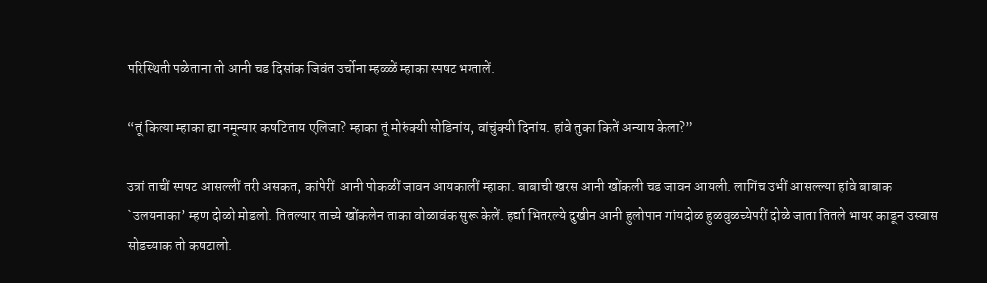परिस्थिती पळेताना तो आनी चड दिसांक जिवंत उर्चोना म्हळ्ळें म्हाका स्पषट भग्तालें.

“तूं कित्या म्हाका ह्या नमून्यार कषटिताय एलिजा? म्हाका तूं मोरुंक्यी सोडिनांय, वांचुंक्यी दिनांय. हांवे तुका कितें अन्याय केला?”

उत्रां ताचीं स्पषट आसल्लीं तरी असकत, कांपेरीं  आनी पोकळीं जावन आयकालीं म्हाका. बाबाची खरस आनी खोंकली चड जावन आयली. लागिंच उभीं आसल्ल्या हांवे बाबाक `उलयनाका’ म्हण दोळो मोडलो. तितल्यार ताच्ये खोंकलेन ताका वोळावंक सुरू केलें. हर्द्या भितरल्ये दुखीन आनी हुलोपान गांयदोळ हुळवुळच्येपरीं दोळे जाता तितले भायर काडून उस्वास सोडच्याक तो कषटालो.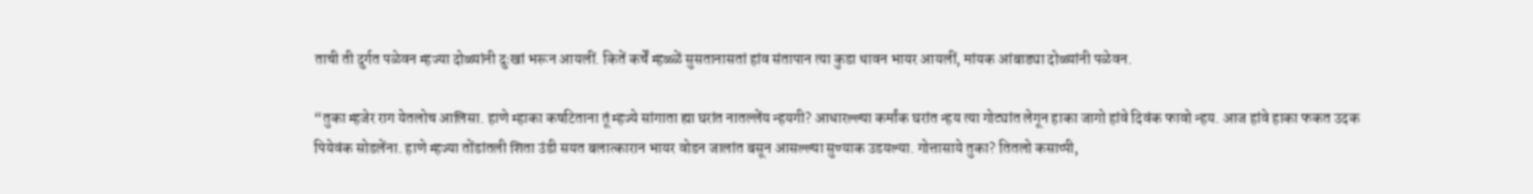ताची ती दुर्गत पळेवन म्हज्या दोळ्यांनी दुःखां भरून आयलीं. कितें कर्चें म्हळ्ळें सुसतानासतां हांव संतापान त्या कुडा थावन भायर आयलीं, मांयक आंबाड्या दोळ्यांनी पळेवन.

“तुका म्हजेर राग येतलोच आलिसा. हाणे म्हाका कषटिताना तूं म्हज्ये सांगाता ह्या घरांत नातल्लेंय न्हयगी? आधारल्ल्या कर्मांक घरांत न्हय त्या गोट्यांत लेगून हाका जागो हांवे दिवंक फावो न्हय. आज हांवे हाका फकत उदक पियेवंक सोडलेंना. हाणे म्हज्या तोंडांतली शिता उंडी सयत बलात्कारान भायर वोडन जालांत बसून आसल्ल्या सुण्याक उडयल्या. गोत्तासाये तुका? तितलो कसाप्पी,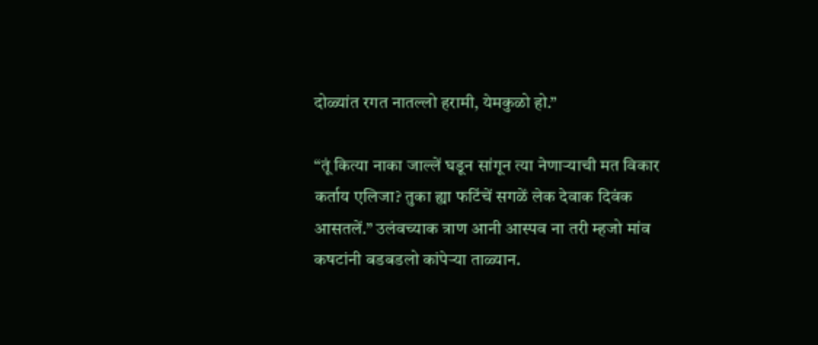दोळ्यांत रगत नातल्लो हरामी, येमकुळो हो.”

“तूं कित्या नाका जाल्लें घडून सांगून त्या नेणाऱ्याची मत विकार कर्ताय एलिजा? तुका ह्या फटिंचें सगळें लेक देवाक दिवंक आसतलें.” उलंवच्याक त्राण आनी आस्पव ना तरी म्हजो मांव कषटांनी बडबडलो कांपेऱ्या ताळ्यान.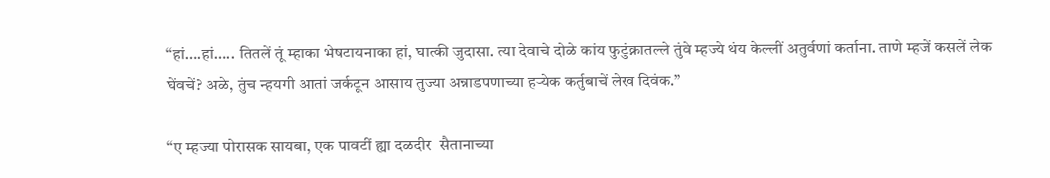“हां….हां….. तितलें तूं म्हाका भेषटायनाका हां, घात्की जुदासा. त्या देवाचे दोळे कांय फुटुंक्नातल्ले तुंवे म्हज्ये थंय केल्लीं अतुर्वणां कर्ताना. ताणे म्हजें कसलें लेक घेंवचें? अळे, तुंच न्हयगी आतां जर्कटून आसाय तुज्या अन्नाडपणाच्या हऱ्येक कर्तुबाचें लेख दिवंक.”

“ए म्हज्या पोरासक सायबा, एक पावटीं ह्या दळदीर  सैतानाच्या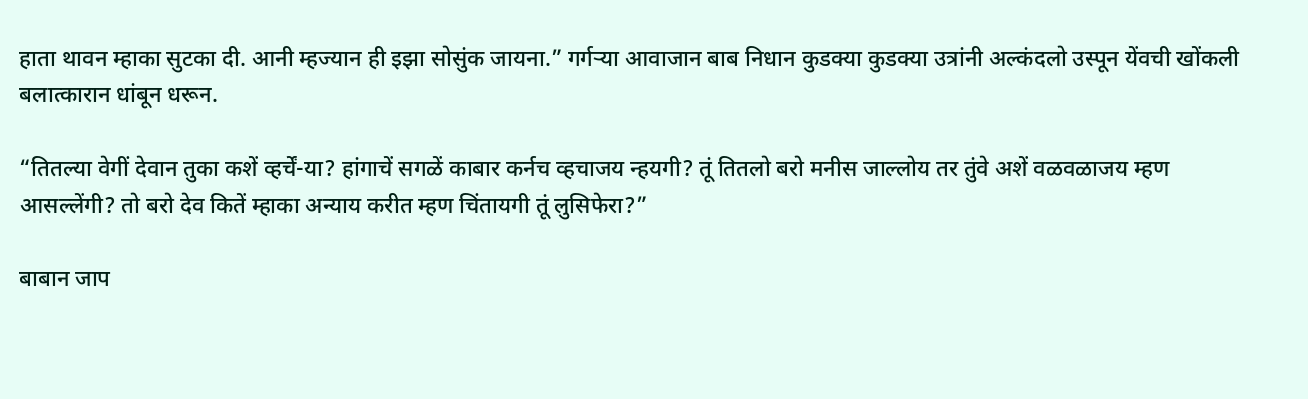हाता थावन म्हाका सुटका दी. आनी म्हज्यान ही इझा सोसुंक जायना.” गर्गऱ्या आवाजान बाब निधान कुडक्या कुडक्या उत्रांनी अल्कंदलो उस्पून येंवची खोंकली बलात्कारान धांबून धरून.

“तितल्या वेगीं देवान तुका कशें व्हर्चें-या? हांगाचें सगळें काबार कर्नच व्हचाजय न्हयगी? तूं तितलो बरो मनीस जाल्लोय तर तुंवे अशें वळवळाजय म्हण आसल्लेंगी? तो बरो देव कितें म्हाका अन्याय करीत म्हण चिंतायगी तूं लुसिफेरा?”

बाबान जाप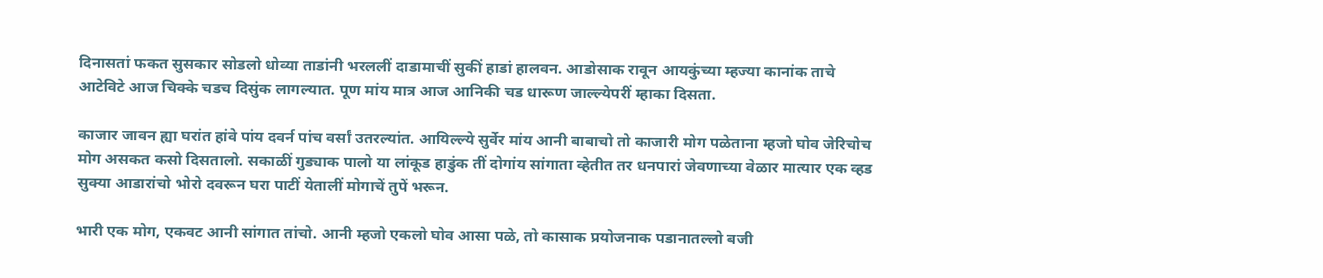दिनासतां फकत सुसकार सोडलो धोव्या ताडांनी भरललीं दाडामाचीं सुकीं हाडां हालवन. आडोसाक रावून आयकुंच्या म्हज्या कानांक ताचे आटेविटे आज चिक्के चडच दिसुंक लागल्यात. पूण मांय मात्र आज आनिकी चड धारूण जाल्ल्येपरीं म्हाका दिसता.

काजार जावन ह्या घरांत हांवे पांय दवर्न पांच वर्सां उतरल्यांत. आयिल्ल्ये सुर्वेर मांय आनी बाबाचो तो काजारी मोग पळेताना म्हजो घोव जेरिचोच मोग असकत कसो दिसतालो. सकाळीं गुड्याक पालो या लांकूड हाडुंक तीं दोगांय सांगाता व्हेतीत तर धनपारां जेवणाच्या वेळार मात्यार एक व्हड सुक्या आडारांचो भोरो दवरून घरा पाटीं येतालीं मोगाचें तुपें भरून.

भारी एक मोग, एकवट आनी सांगात तांचो. आनी म्हजो एकलो घोव आसा पळे, तो कासाक प्रयोजनाक पडानातल्लो बजी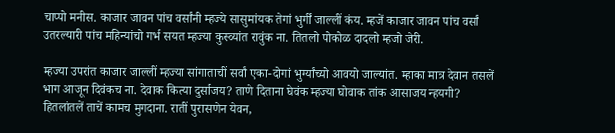चाप्पो मनीस. काजार जावन पांच वर्सांनी म्हज्ये सासुमांयक तेगां भुर्गीं जाल्लीं कंय. म्हजें काजार जावन पांच वर्सां उतरल्यारी पांच महिन्यांचो गर्भ सयत म्हज्या कुस्व्यांत रावुंक ना. तितलो पोकोळ दादलो म्हजो जेरी.

म्हज्या उपरांत काजार जाल्लीं म्हज्या सांगाताचीं सर्वां एका-दोगां भुर्ग्यांच्यो आवयो जाल्यांत. म्हाका मात्र देवान तसलें भाग आजून दिवंकच ना. देवाक कित्या दुर्साजय? ताणे दिताना घेवंक म्हज्या घोवाक तांक आसाजय न्हयगी? हितलांतलें ताचें कामच मुगदाना. रातीं पुरासणेन येवन,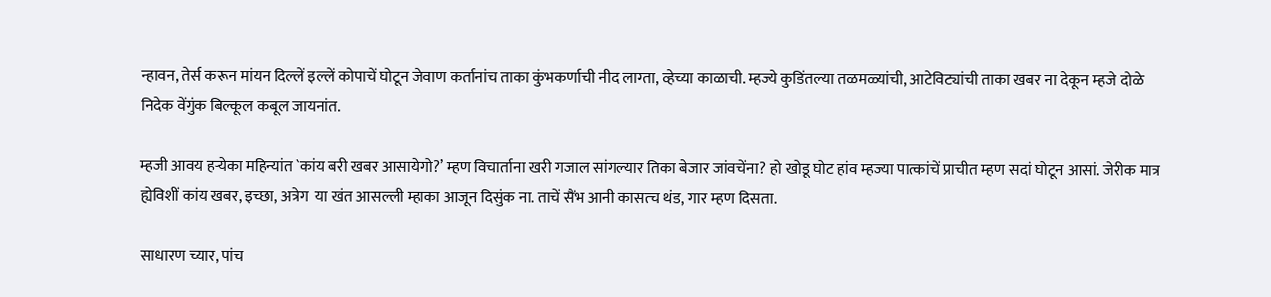न्हावन, तेर्स करून मांयन दिल्लें इल्लें कोपाचें घोटून जेवाण कर्तानांच ताका कुंभकर्णाची नीद लाग्ता, व्हेच्या काळाची. म्हज्ये कुडिंतल्या तळमळ्यांची, आटेविट्यांची ताका खबर ना देकून म्हजे दोळे निदेक वेंगुंक बिल्कूल कबूल जायनांत.

म्हजी आवय हऱ्येका महिन्यांत `कांय बरी खबर आसायेगो?’ म्हण विचार्ताना खरी गजाल सांगल्यार तिका बेजार जांवचेंना? हो खोडू घोट हांव म्हज्या पात्कांचें प्राचीत म्हण सदां घोटून आसां. जेरीक मात्र ह्येविशीं कांय खबर, इच्छा, अत्रेग  या खंत आसल्ली म्हाका आजून दिसुंक ना. ताचें सैंभ आनी कासत्च थंड, गार म्हण दिसता.

साधारण च्यार, पांच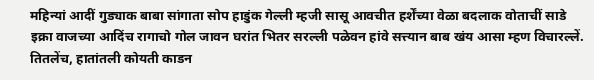महिन्यां आदीं गुड्याक बाबा सांगाता सोप हाडुंक गेल्ली म्हजी सासू आवचीत हर्शेंच्या वेळा बदलाक वोताचीं साडे इक्रा वाजच्या आदिंच रागाचो गोल जावन घरांत भितर सरल्ली पळेवन हांवे सत्त्यान बाब खंय आसा म्हण विचारल्लें. तितलेंच, हातांतली कोयती काडन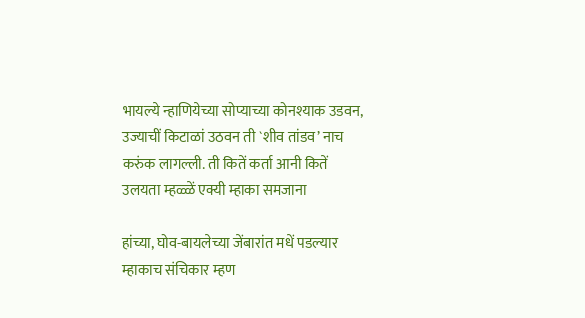भायल्ये न्हाणियेच्या सोप्याच्या कोनश्याक उडवन, उज्याचीं किटाळां उठवन ती `शीव तांडव’ नाच करुंक लागल्ली. ती कितें कर्ता आनी कितें उलयता म्हळ्ळें एक्यी म्हाका समजाना

हांच्या, घोव-बायलेच्या जेंबारांत मधें पडल्यार म्हाकाच संचिकार म्हण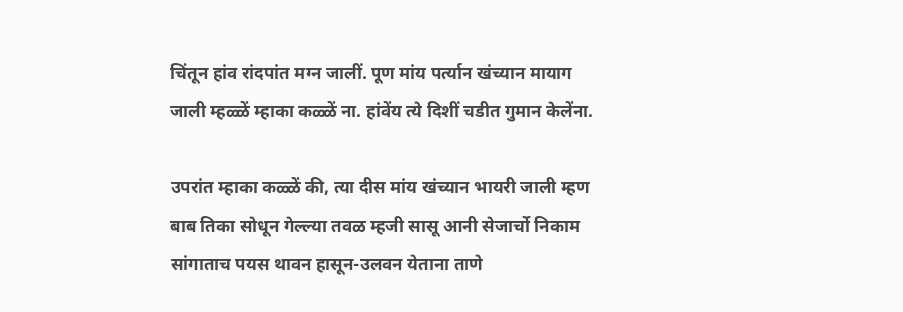चिंतून हांव रांदपांत मग्न जालीं. पूण मांय पर्त्यान खंच्यान मायाग जाली म्हळ्ळें म्हाका कळ्ळें ना. हांवेंय त्ये दिशीं चडीत गुमान केलेंना.

उपरांत म्हाका कळ्ळें की, त्या दीस मांय खंच्यान भायरी जाली म्हण बाब तिका सोधून गेल्ल्या तवळ म्हजी सासू आनी सेजार्चो निकाम सांगाताच पयस थावन हासून-उलवन येताना ताणे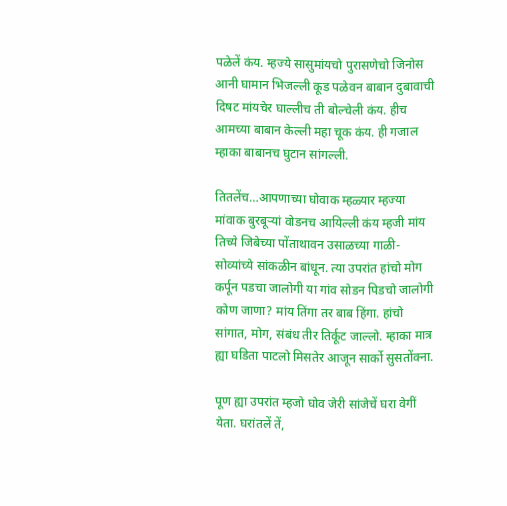पळेलें कंय. म्हज्ये सासुमांयचो पुरासणेचो जिनोस आनी घामान भिजल्ली कूड पळेवन बाबान दुबावाची दिषट मांयचेर घाल्लीच ती बोल्चेली कंय. हीच आमच्या बाबान केल्ली महा चूक कंय. ही गजाल म्हाका बाबानच घुटान सांगल्ली.

तितलेंच…आपणाच्या घोवाक म्हळ्यार म्हज्या मांवाक बुरबूऱ्यां वोडनच आयिल्ली कंय म्हजी मांय तिच्ये जिबेच्या पोंताथावन उसाळच्या गाळी-सोव्यांच्ये सांकळीन बांधून. त्या उपरांत हांचो मोग कर्पून पडचा जालोगी या गांव सोडन पिडचो जालोगी कोण जाणा? मांय तिंगा तर बाब हिंगा. हांचो सांगात, मोग, संबंध तीर तिर्कूट जाल्लो. म्हाका मात्र ह्या घडिता पाटलो मिसतेर आजून सार्को सुसतोंक्ना.

पूण ह्या उपरांत म्हजो घोव जेरी सांजेचें घरा वेगीं येता. घरांतलें तें,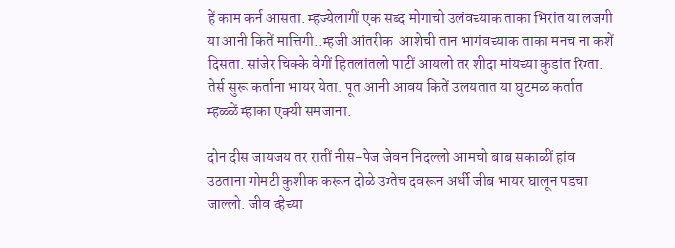हें काम कर्न आसता. म्हज्येलागीं एक सब्द मोगाचो उलंवच्याक ताका भिरांत या लजगी या आनी कितें मात्तिगी..म्हजी आंतरीक  आशेची तान भागंवच्याक ताका मनच ना कशें दिसता. सांजेर चिक्के वेगीं हितलांतलो पाटीं आयलो तर शीदा मांयच्या कुडांत रिग्ता. तेर्स सुरू कर्ताना भायर येता. पूत आनी आवय कितें उलयतात या घुटमळ कर्तात म्हळ्ळें म्हाका एक्यी समजाना.

दोन दीस जायजय तर रातीं नीस-पेज जेवन निदल्लो आमचो बाब सकाळीं हांव उठताना गोमटी कुशीक करून दोळे उग्तेच दवरून अर्धी जीब भायर घालून पडचा जाल्लो. जीव व्हेच्या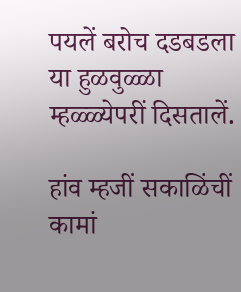पयलें बरोच दडबडला या हुळवुळ्ळा म्हळ्ळ्येपरीं दिसतालें.

हांव म्हजीं सकाळिंचीं कामां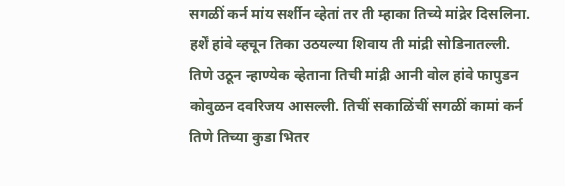सगळीं कर्न मांय सर्शीन व्हेतां तर ती म्हाका तिच्ये मांद्रेर दिसलिना. हर्शें हांवे व्हचून तिका उठयल्या शिवाय ती मांद्री सोडिनातल्ली. तिणे उठून न्हाण्येक व्हेताना तिची मांद्री आनी वोल हांवे फापुडन कोवुळन दवरिजय आसल्ली. तिचीं सकाळिंचीं सगळीं कामां कर्न तिणे तिच्या कुडा भितर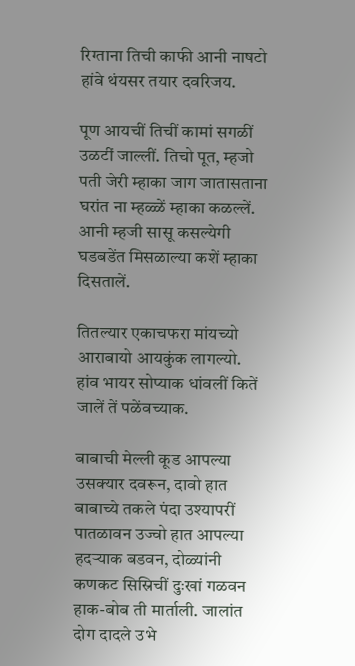रिग्ताना तिची काफी आनी नाषटो हांवे थंयसर तयार दवरिजय.

पूण आयचीं तिचीं कामां सगळीं उळटीं जाल्लीं. तिचो पूत, म्हजो पती जेरी म्हाका जाग जातासताना घरांत ना म्हळ्ळें म्हाका कळल्लें. आनी म्हजी सासू कसल्येगी घडबडेंत मिसळाल्या कशें म्हाका दिसतालें.

तितल्यार एकाचफरा मांयच्यो आराबायो आयकुंक लागल्यो. हांव भायर सोप्याक धांवलीं कितें जालें तें पळेंवच्याक.

बाबाची मेल्ली कूड आपल्या उसक्यार दवरून, दावो हात बाबाच्ये तकले पंदा उश्यापरीं पातळावन उज्वो हात आपल्या हदऱ्याक बडवन, दोळ्यांनी कणकट सिस्रिचीं दुःखां गळवन हाक-बोब ती मार्ताली. जालांत दोग दादले उभे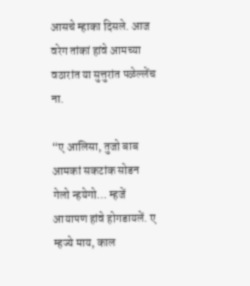आसचे म्हाका दिसले. आज वरेग तांकां हांवे आमच्या वठारांत या सुत्तुरांत पळेल्लेंच ना.

“ए आलिसा, तुजो बाब आमकां सकटांक सोडन गेलो न्हयेगो… म्हजें आयापण हांवे होगडायलें. ए म्हज्ये माय, काल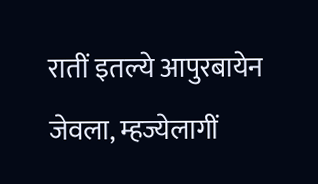रातीं इतल्ये आपुरबायेन जेवला, म्हज्येलागीं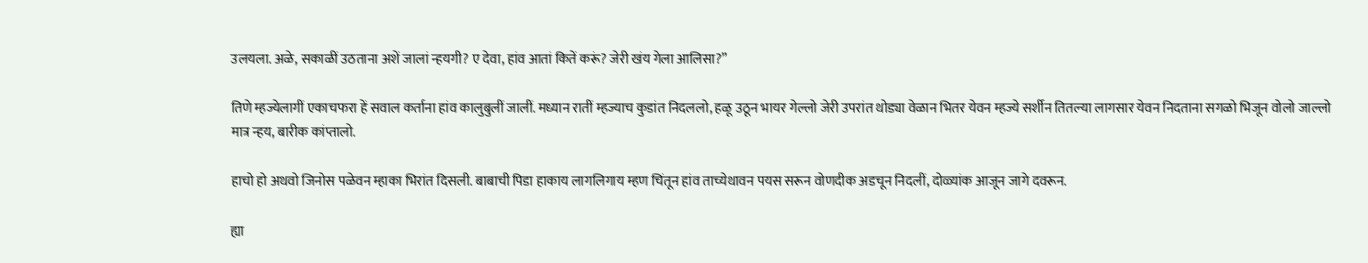उलयला. अळे, सकाळीं उठताना अशें जालां न्हयगी? ए देवा, हांव आतां कितें करूं? जेरी खंय गेला आलिसा?”

तिणे म्हज्येलागीं एकाचफरा हें सवाल कर्ताना हांव कालुबुलीं जालीं. मध्यान रातीं म्हज्याच कुडांत निदललो, हळू उठून भायर गेल्लो जेरी उपरांत थोड्या वेळान भितर येवन म्हज्ये सर्शीन तितल्या लागसार येवन निदताना सगळो भिजून वोलो जाल्लो मात्र न्हय, बारीक कांप्तालो.

हाचो हो अथवो जिनोस पळेवन म्हाका भिरांत दिसली. बाबाची पिडा हाकाय लागलिगाय म्हण चिंतून हांव ताच्येथावन पयस सरून वोणदीक अडचून निदलीं, दोळ्यांक आजून जागे दवरून.

ह्या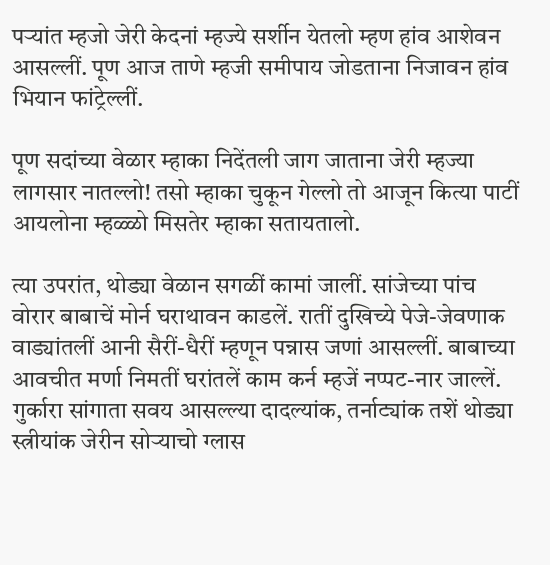पऱ्यांत म्हजो जेरी केदनां म्हज्ये सर्शीन येतलो म्हण हांव आशेवन आसल्लीं. पूण आज ताणे म्हजी समीपाय जोडताना निजावन हांव भियान फांट्रेल्लीं.

पूण सदांच्या वेळार म्हाका निदेंतली जाग जाताना जेरी म्हज्या लागसार नातल्लो! तसो म्हाका चुकून गेल्लो तो आजून कित्या पाटीं आयलोना म्हळ्ळो मिसतेर म्हाका सतायतालो.

त्या उपरांत, थोड्या वेळान सगळीं कामां जालीं. सांजेच्या पांच वोरार बाबाचें मोर्न घराथावन काडलें. रातीं दुखिच्ये पेजे-जेवणाक वाड्यांतलीं आनी सैरीं-धैरीं म्हणून पन्नास जणां आसल्लीं. बाबाच्या आवचीत मर्णा निमतीं घरांतलें काम कर्न म्हजें नप्पट-नार जाल्लें. गुर्कारा सांगाता सवय आसल्ल्या दादल्यांक, तर्नाट्यांक तशें थोड्या स्त्रीयांक जेरीन सोऱ्याचो ग्लास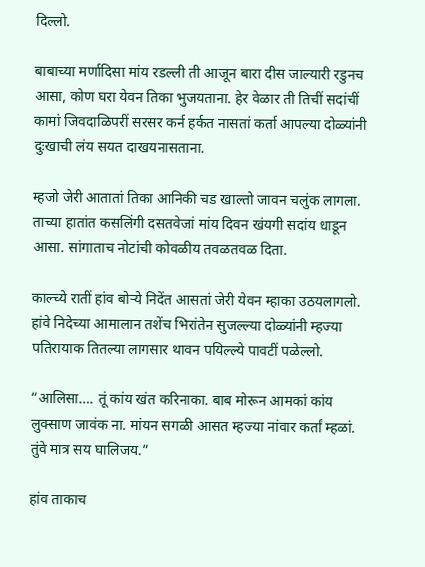दिल्लो.

बाबाच्या मर्णादिसा मांय रडल्ली ती आजून बारा दीस जाल्यारी रडुनच आसा, कोण घरा येवन तिका भुजयताना. हेर वेळार ती तिचीं सदांचीं कामां जिवदाळिपरीं सरसर कर्न हर्कत नासतां कर्ता आपल्या दोळ्यांनी दुःखाची लंय सयत दाखयनासताना.

म्हजो जेरी आतातां तिका आनिकी चड खाल्तो जावन चलुंक लागला. ताच्या हातांत कसलिंगी दसतवेजां मांय दिवन खंयगी सदांय धाडून आसा. सांगाताच नोटांची कोवळीय तवळतवळ दिता.

काल्च्ये रातीं हांव बोऱ्ये निदेंत आसतां जेरी येवन म्हाका उठयलागलो. हांवे निदेच्या आमालान तशेंच भिरांतेन सुजल्ल्या दोळ्यांनी म्हज्या पतिरायाक तितल्या लागसार थावन पयिल्ल्ये पावटीं पळेल्लो.

“आलिसा…. तूं कांय खंत करिनाका. बाब मोरून आमकां कांय लुक्साण जावंक ना. मांयन सगळी आसत म्हज्या नांवार कर्तां म्हळां. तुंवे मात्र सय घालिजय.”

हांव ताकाच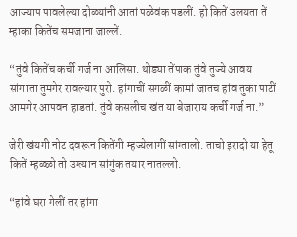आज्याप पावलेल्या दोळ्यांनी आतां पळेवंक पडलीं. हो कितें उलयता तें म्हाका कितेंच समजाना जाल्लें.

“तुंवे कितेंच कर्ची गर्ज ना आलिसा. थोड्या तेंपाक तुंवे तुज्ये आवय सांगाता तुमगेर रावल्यार पुरो. हांगाचीं सगळीं कामां जातच हांव तुका पाटीं आमगेर आपवन हाडतां. तुंवे कसलीच खंत या बेजाराय कर्ची गर्ज ना.”

जेरी खंयगी नोट दवरून कितेंगी म्हज्येलागीं सांग्तालो. ताचो इरादो या हेतू कितें म्हळ्ळो तो उग्त्यान सांगुंक तयार नातल्लो.

“हांवे घरा गेलीं तर हांगा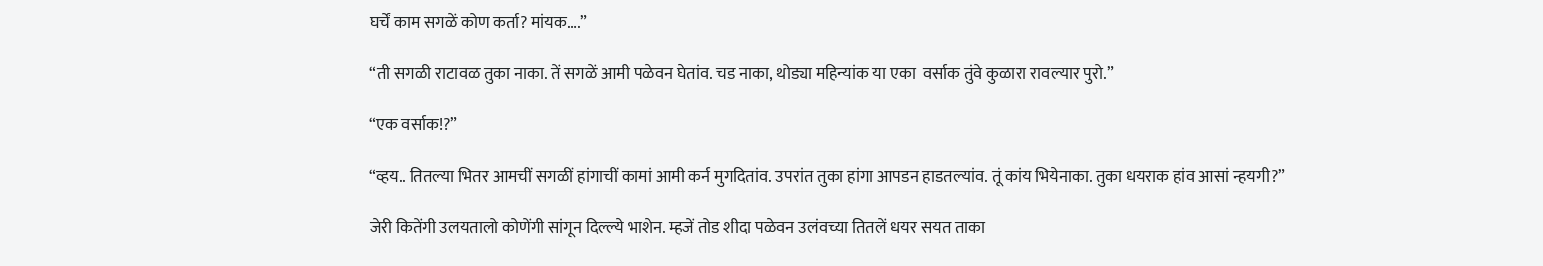घर्चें काम सगळें कोण कर्ता? मांयक….”

“ती सगळी राटावळ तुका नाका. तें सगळें आमी पळेवन घेतांव. चड नाका, थोड्या महिन्यांक या एका  वर्साक तुंवे कुळारा रावल्यार पुरो.”

“एक वर्साक!?”

“व्हय.. तितल्या भितर आमचीं सगळीं हांगाचीं कामां आमी कर्न मुगदितांव. उपरांत तुका हांगा आपडन हाडतल्यांव. तूं कांय भियेनाका. तुका धयराक हांव आसां न्हयगी?”

जेरी कितेंगी उलयतालो कोणेंगी सांगून दिल्ल्ये भाशेन. म्हजें तोड शीदा पळेवन उलंवच्या तितलें धयर सयत ताका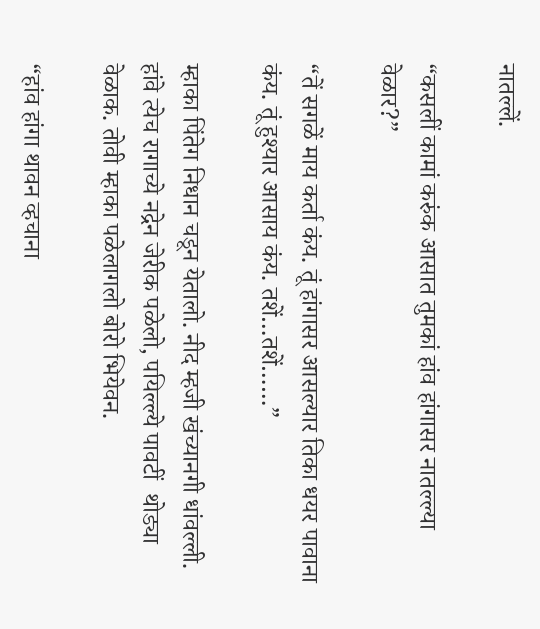नातल्लें.

“कसलीं कामां करुंक आसात तुमकां हांव हांगासर नातल्ल्या वेळार?”

“तें सगळें माय कर्ता कंय. तूं हांगासर आसल्यार तिका धयर पावाना कंय. तूं हुश्यार आसाय कंय. तशें…तशें……”

म्हाका पिंतेग निधान चडून येतालो. नीद म्हजी खंच्यानगी धांवल्ली. हांवे त्येच रागाच्ये नद्रेन जेरीक पळेलो, पयिल्ल्ये पावटीं  थोड्या वेळाक. तोवी म्हाका पळेलागलो बोरो भियेवन.

“हांव हांगा थावन व्हचाना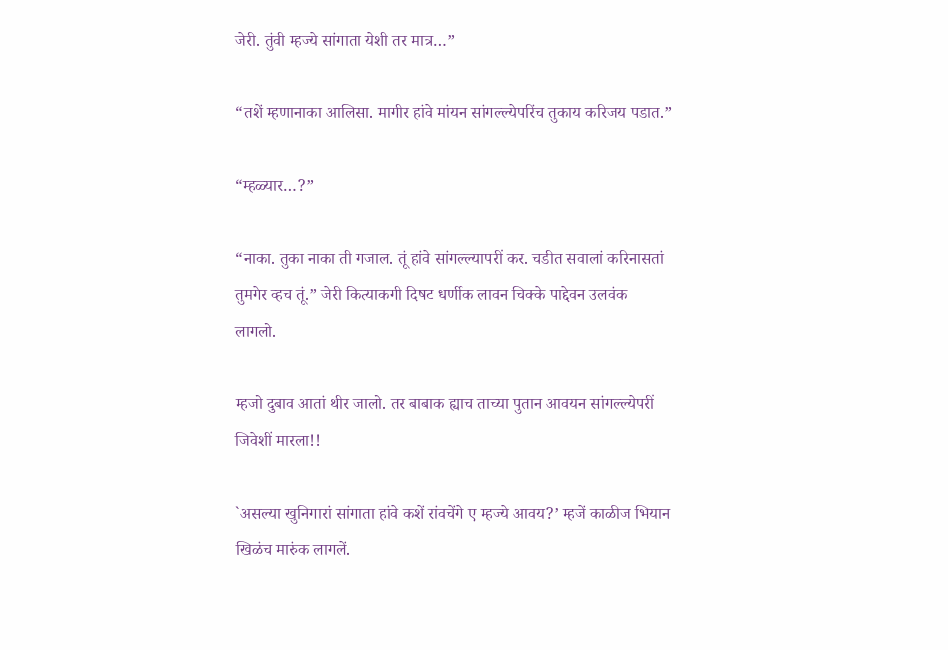जेरी. तुंवी म्हज्ये सांगाता येशी तर मात्र…”

“तशें म्हणानाका आलिसा. मागीर हांवे मांयन सांगल्ल्येपरिंच तुकाय करिजय पडात.”

“म्हळ्यार…?”

“नाका. तुका नाका ती गजाल. तूं हांवे सांगल्ल्यापरीं कर. चडीत सवालां करिनासतां तुमगेर व्हच तूं.” जेरी कित्याकगी दिषट धर्णीक लावन चिक्के पाद्देवन उलवंक लागलो.

म्हजो दुबाव आतां थीर जालो. तर बाबाक ह्याच ताच्या पुतान आवयन सांगल्ल्येपरीं जिवेशीं मारला!!

`असल्या खुनिगारां सांगाता हांवे कशें रांवचेंगे ए म्हज्ये आवय?’ म्हजें काळीज भियान खिळंच मारुंक लागलें.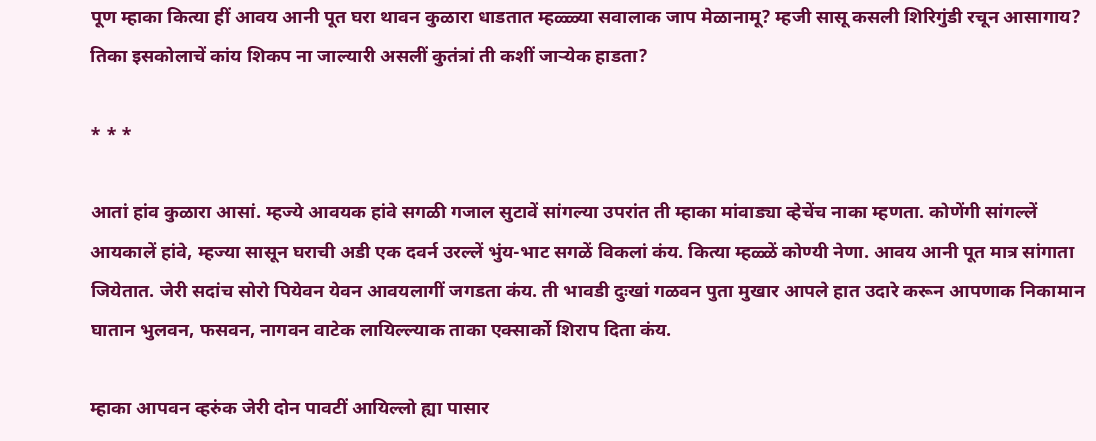पूण म्हाका कित्या हीं आवय आनी पूत घरा थावन कुळारा धाडतात म्हळ्ळ्या सवालाक जाप मेळानामू? म्हजी सासू कसली शिरिगुंडी रचून आसागाय? तिका इसकोलाचें कांय शिकप ना जाल्यारी असलीं कुतंत्रां ती कशीं जाऱ्येक हाडता?

* * *

आतां हांव कुळारा आसां. म्हज्ये आवयक हांवे सगळी गजाल सुटावें सांगल्या उपरांत ती म्हाका मांवाड्या व्हेचेंच नाका म्हणता. कोणेंगी सांगल्लें आयकालें हांवे, म्हज्या सासून घराची अडी एक दवर्न उरल्लें भुंय-भाट सगळें विकलां कंय. कित्या म्हळ्ळें कोण्यी नेणा. आवय आनी पूत मात्र सांगाता जियेतात. जेरी सदांच सोरो पियेवन येवन आवयलागीं जगडता कंय. ती भावडी दुःखां गळवन पुता मुखार आपले हात उदारे करून आपणाक निकामान घातान भुलवन, फसवन, नागवन वाटेक लायिल्ल्याक ताका एक्सार्को शिराप दिता कंय.

म्हाका आपवन व्हरुंक जेरी दोन पावटीं आयिल्लो ह्या पासार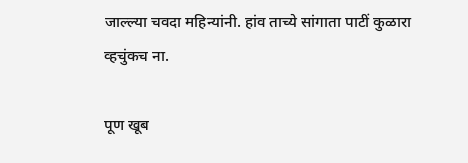जाल्ल्या चवदा महिन्यांनी. हांव ताच्ये सांगाता पाटीं कुळारा व्हचुंकच ना.

पूण खूब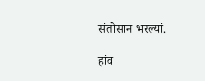संतोसान भरल्यां.

हांव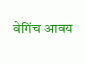वेगिंच आवय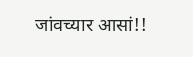जांवच्यार आसां!!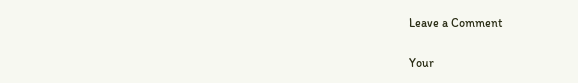Leave a Comment

Your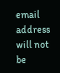email address will not be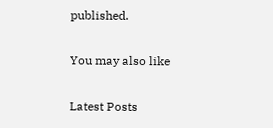published.

You may also like

Latest Posts